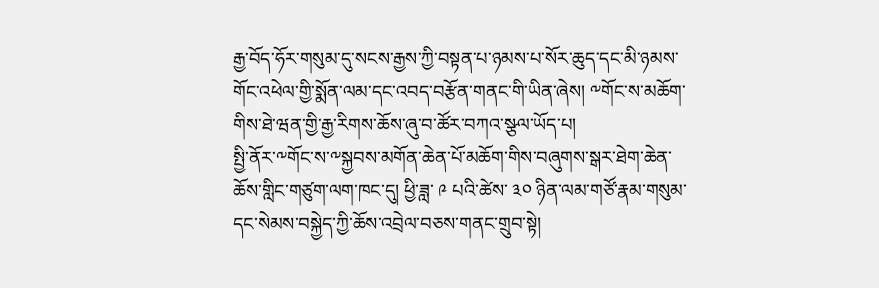རྒྱ་བོད་ཧོར་གསུམ་དུ་སངས་རྒྱས་ཀྱི་བསྟན་པ་ཉམས་པ་སོར་ཆུད་དང་མི་ཉམས་གོང་འཕེལ་གྱི་སྨོན་ལམ་དང་འབད་བརྩོན་གནང་གི་ཡིན་ཞེས། ༸གོང་ས་མཆོག་གིས་ཐེ་ཝན་གྱི་རྒྱ་རིགས་ཆོས་ཞུ་བ་ཚོར་བཀའ་སྩལ་ཡོད་པ།
སྤྱི་ནོར་༸གོང་ས་༸སྐྱབས་མགོན་ཆེན་པོ་མཆོག་གིས་བཞུགས་སྒར་ཐེག་ཆེན་ཆོས་གླིང་གཙུག་ལག་ཁང་དུ། ཕྱི་ཟླ་ ༩ པའི་ཚེས་ ༣༠ ཉིན་ལམ་གཙོ་རྣམ་གསུམ་དང་སེམས་བསྐྱེད་ཀྱི་ཆོས་འབྲེལ་བཅས་གནང་གྲུབ་སྟེ།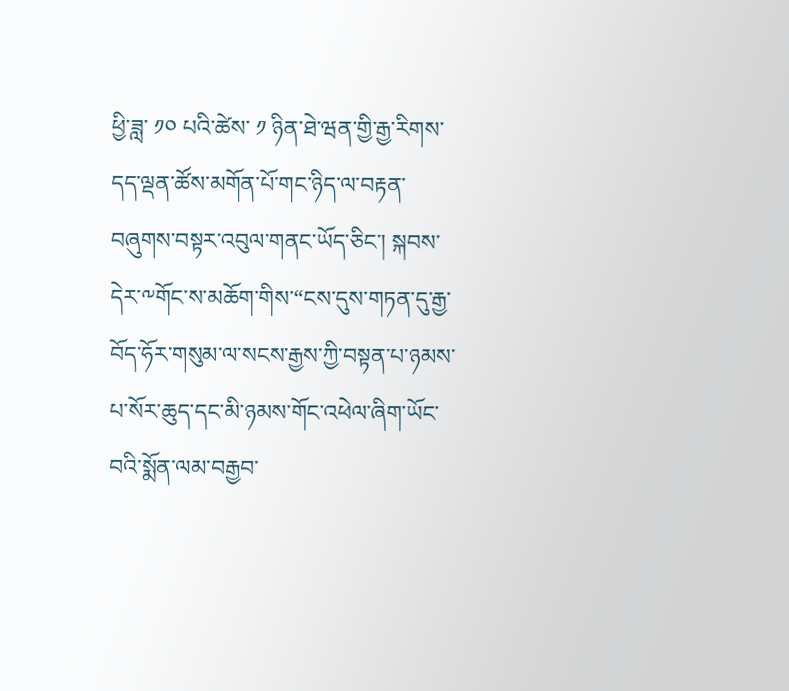ཕྱི་ཟླ་ ༡༠ པའི་ཚེས་ ༡ ཉིན་ཐེ་ཝན་གྱི་རྒྱ་རིགས་དད་ལྡན་ཚོས་མགོན་པོ་གང་ཉིད་ལ་བརྟན་བཞུགས་བསྟར་འབུལ་གནང་ཡོད་ཅིང་། སྐབས་དེར་༸གོང་ས་མཆོག་གིས་“ངས་དུས་གཏན་དུ་རྒྱ་བོད་ཧོར་གསུམ་ལ་སངས་རྒྱས་ཀྱི་བསྟན་པ་ཉམས་པ་སོར་ཆུད་དང་མི་ཉམས་གོང་འཕེལ་ཞིག་ཡོང་བའི་སྨོན་ལམ་བརྒྱབ་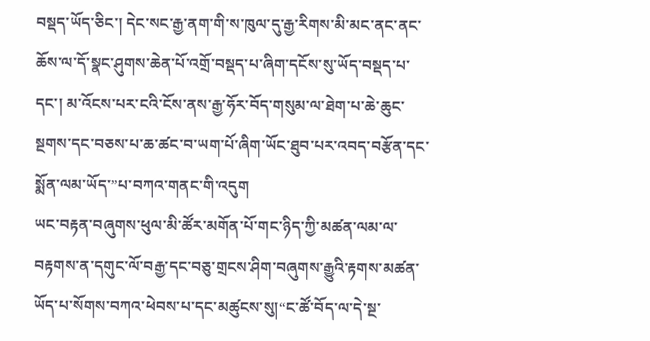བསྡད་ཡོད་ཅིང་། དེང་སང་རྒྱ་ནག་གི་ས་ཁུལ་དུ་རྒྱ་རིགས་མི་མང་ནང་ནང་ཆོས་ལ་དོ་སྣང་ཤུགས་ཆེན་པོ་འགྲོ་བསྡད་པ་ཞིག་དངོས་སུ་ཡོད་བསྡད་པ་དང་། མ་འོངས་པར་ངའི་ངོས་ནས་རྒྱ་ཧོར་བོད་གསུམ་ལ་ཐེག་པ་ཆེ་ཆུང་སྔགས་དང་བཅས་པ་ཆ་ཚང་བ་ཡག་པོ་ཞིག་ཡོང་ཐུབ་པར་འབད་བརྩོན་དང་སྨོན་ལམ་ཡོད་”པ་བཀའ་གནང་གི་འདུག
ཡང་བརྟན་བཞུགས་ཕུལ་མི་ཚོར་མགོན་པོ་གང་ཉིད་ཀྱི་མཚན་ལམ་ལ་བརྟགས་ན་དགུང་ལོ་བརྒྱ་དང་བཅུ་གྲངས་ཤིག་བཞུགས་རྒྱུའི་རྟགས་མཚན་ཡོད་པ་སོགས་བཀའ་ཕེབས་པ་དང་མཚུངས་སུ།“ང་ཚོ་བོད་ལ་དེ་སྔ་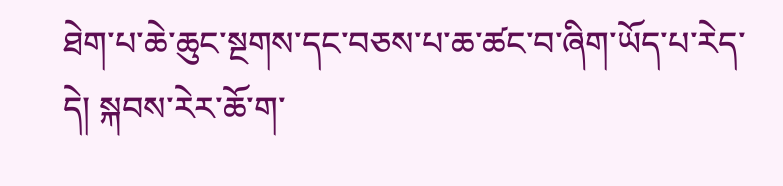ཐེག་པ་ཆེ་ཆུང་སྔགས་དང་བཅས་པ་ཆ་ཚང་བ་ཞིག་ཡོད་པ་རེད་དེ། སྐབས་རེར་ཆོ་ག་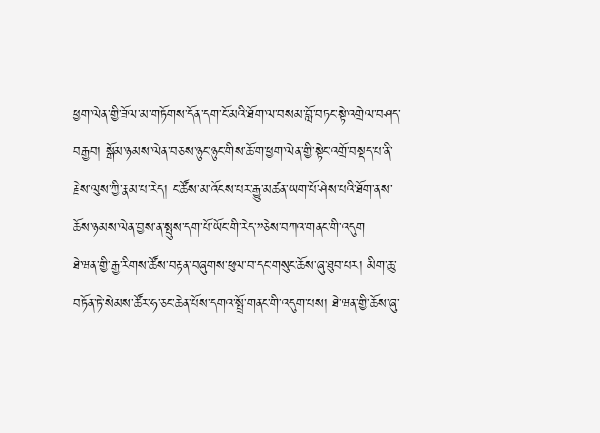ཕྱག་ལེན་གྱི་ཟོལ་མ་གཏོགས་དོན་དག་ངོ་མའི་ཐོག་ལ་བསམ་བློ་བཏང་སྟེ་འགྲེལ་བཤད་བརྒྱབ། སྒོམ་ཉམས་ལེན་བཅས་ཉུང་ཉུང་གིས་ཆོ་ག་ཕྱག་ལེན་གྱི་སྟེང་འགྲོ་བསྡད་པ་ནི་རྗེས་ལུས་ཀྱི་རྣམ་པ་རེད། ང་ཚོས་མ་འོངས་པར་རྒྱུ་མཚན་ཡག་པོ་ཤེས་པའི་ཐོག་ནས་ཆོས་ཉམས་ལེན་བྱས་ན་སྤུས་དག་པོ་ཡོང་གི་རེད་”ཅེས་བཀའ་གནང་གི་འདུག
ཐེ་ཝན་གྱི་རྒྱ་རིགས་ཚོས་བརྟན་བཞུགས་ཕུལ་བ་དང་གསུང་ཆོས་ཞུ་ཐུབ་པར། མིག་ཆུ་བཏོན་ཏེ་སེམས་ཚོར་ཧ་ཅང་ཆེན་པོས་དགའ་སྤྲོ་གནང་གི་འདུག་པས། ཐེ་ཝན་གྱི་ཆོས་ཞུ་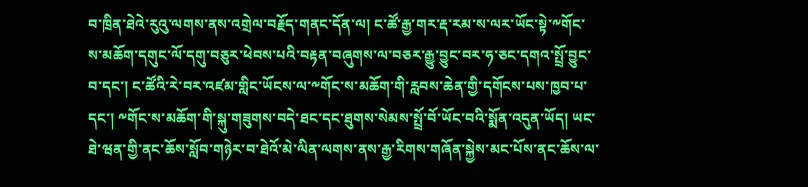བ་ཁྲིན་ཐེའེ་རུའུ་ལགས་ནས་འགྲེལ་བརྗོད་གནང་དོན་ལ། ང་ཚོ་རྒྱ་གར་རྡ་རམ་ས་ལར་ཡོང་སྟེ་༸གོང་ས་མཆོག་དགུང་ལོ་དགུ་བཅུར་ཕེབས་པའི་བརྟན་བཞུགས་ལ་བཅར་རྒྱུ་བྱུང་བར་ཧ་ཅང་དགའ་སྤྲོ་བྱུང་བ་དང་། ང་ཚོའི་རེ་བར་འཛམ་གླིང་ཡོངས་ལ་༸གོང་ས་མཆོག་གི་རླབས་ཆེན་གྱི་དགོངས་པས་ཁྱབ་པ་དང་། ༸གོང་ས་མཆོག་གི་སྐུ་གཟུགས་བདེ་ཐང་དང་ཐུགས་སེམས་སྤྲོ་བོ་ཡོང་བའི་སྨོན་འདུན་ཡོད། ཡང་ཐེ་ཝན་གྱི་ནང་ཆོས་སློབ་གཉེར་བ་ཐེའོ་མེ་ལིན་ལགས་ནས་རྒྱ་རིགས་གཞོན་སྐྱེས་མང་པོས་ནང་ཆོས་ལ་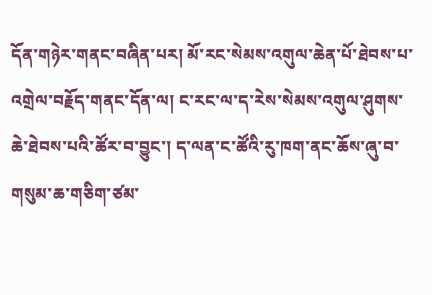དོན་གཉེར་གནང་བཞིན་པར། མོ་རང་སེམས་འགུལ་ཆེན་པོ་ཐེབས་པ་འགྲེལ་བརྗོད་གནང་དོན་ལ། ང་རང་ལ་ད་རེས་སེམས་འགུལ་ཤུགས་ཆེ་ཐེབས་པའི་ཚོར་བ་བྱུང་། ད་ལན་ང་ཚོའི་རུ་ཁག་ནང་ཆོས་ཞུ་བ་གསུམ་ཆ་གཅིག་ཙམ་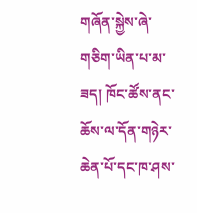གཞོན་སྐྱེས་ཞེ་གཅིག་ཡིན་པ་མ་ཟད། ཁོང་ཚོས་ནང་ཆོས་ལ་དོན་གཉེར་ཆེན་པོ་དང་ཁ་ཤས་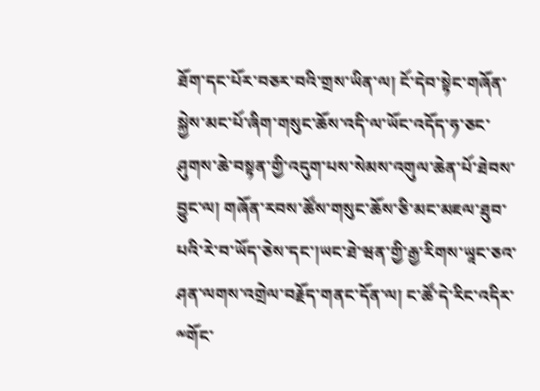ཐོག་དང་པོར་བཅར་བའི་གྲས་ཡིན་ལ། ངོ་དེབ་སྟེང་གཞོན་སྐྱེས་མང་པོ་ཞིག་གསུང་ཆོས་འདི་ལ་ཡོང་འདོད་ཧ་ཅང་ཤུགས་ཆེ་བསྟན་གྱི་འདུག་པས་སེམས་འགུལ་ཆེན་པོ་ཐེབས་བྱུང་ལ། གཞོན་རབས་ཚོས་གསུང་ཆོས་ཅི་མང་མཇལ་ཐུབ་པའི་རེ་བ་ཡོད་ཅེས་དང་།ཡང་ཐེ་ཝན་གྱི་རྒྱ་རིགས་ཡཱང་ཅའ་ཤན་ལགས་འགྲེལ་བརྗོད་གནང་དོན་ལ། ང་ཚོ་དེ་རིང་འདིར་༸གོང་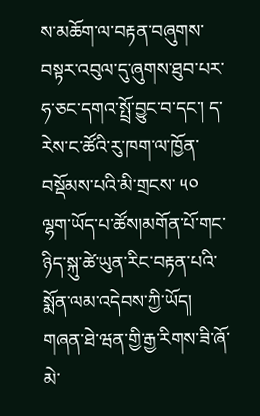ས་མཆོག་ལ་བརྟན་བཞུགས་བསྟར་འབུལ་དུ་ཞུགས་ཐུབ་པར་ཧ་ཅང་དགའ་སྤྲོ་བྱུང་བ་དང་། ད་རེས་ང་ཚོའི་རུ་ཁག་ལ་ཁྱོན་བསྡོམས་པའི་མི་གྲངས་ ༥༠ ལྷག་ཡོད་པ་ཚོས།མགོན་པོ་གང་ཉིད་སྐུ་ཚེ་ཡུན་རིང་བརྟན་པའི་སྨོན་ལམ་འདེབས་ཀྱི་ཡོད། གཞན་ཐེ་ཝན་གྱི་རྒྱ་རིགས་ཟི་ཞོ་མེ་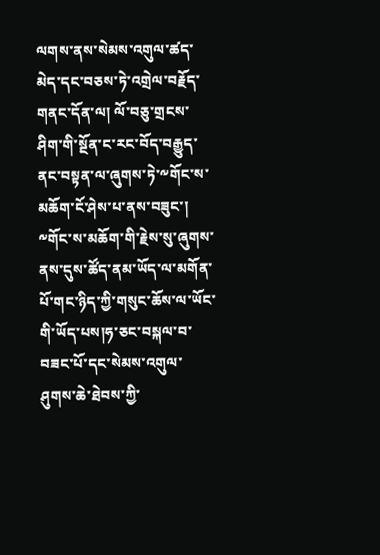ལགས་ནས་སེམས་འགུལ་ཚད་མེད་དང་བཅས་ཏེ་འགྲེལ་བརྗོད་གནང་དོན་ལ། ལོ་བཅུ་གྲངས་ཤིག་གི་སྔོན་ང་རང་བོད་བརྒྱུད་ནང་བསྟན་ལ་ཞུགས་ཏེ་༸གོང་ས་མཆོག་ངོ་ཤེས་པ་ནས་བཟུང་། ༸གོང་ས་མཆོག་གི་རྗེས་སུ་ཞུགས་ནས་དུས་ཚོད་ནམ་ཡོད་ལ་མགོན་པོ་གང་ཉིད་ཀྱི་གསུང་ཆོས་ལ་ཡོང་གི་ཡོད་པས།ཧ་ཅང་བསྐལ་བ་བཟང་པོ་དང་སེམས་འགུལ་ཤུགས་ཆེ་ཐེབས་ཀྱི་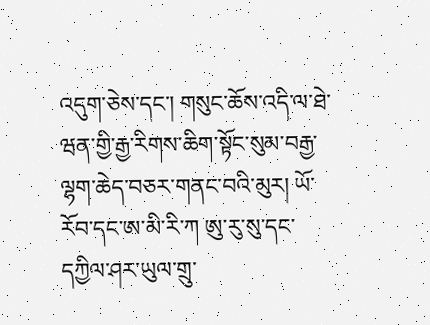འདུག་ཅེས་དང་། གསུང་ཆོས་འདི་ལ་ཐེ་ཝན་གྱི་རྒྱ་རིགས་ཆིག་སྟོང་སུམ་བརྒྱ་ལྷག་ཆེད་བཅར་གནང་བའི་མུར། ཡོ་རོབ་དང་ཨ་མི་རི་ཀ ཨུ་རུ་སུ་དང་དཀྱིལ་ཤར་ཡུལ་གྲུ་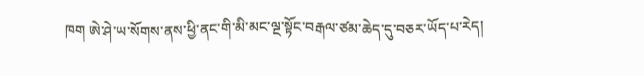ཁག ཨེ་ཤེ་ཡ་སོགས་ནས་ཕྱི་ནང་གི་མི་མང་ལྔ་སྟོང་བརྒལ་ཙམ་ཆེད་དུ་བཅར་ཡོད་པ་རེད།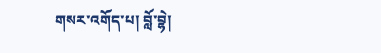གསར་འགོད་པ། བློ་བྷེ།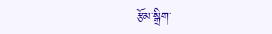རྩོམ་སྒྲིག་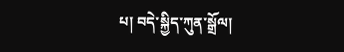པ། བདེ་སྐྱིད་ཀུན་སྒྲོལ།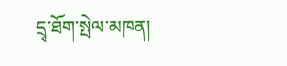དྲྭ་ཐོག་སྤེལ་མཁན།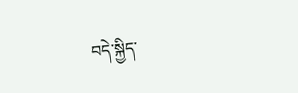བདེ་སྐྱིད་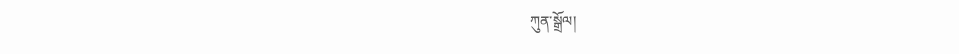ཀུན་སྒྲོལ།